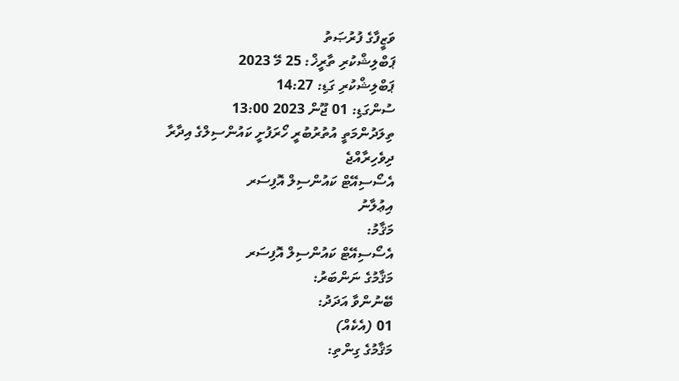ވަޒީފާގެ ފުރުޞަތު
ޕަބްލިޝްކުރި ތާރީޚް: 25 މޭ 2023
ޕަބްލިޝްކުރި ގަޑި: 14:27
ސުންގަޑި: 01 ޖޫން 2023 13:00
ތިލަދުންމަތީ އުތުރުބުރީ ހޯރަފުށީ ކައުންސިލްގެ އިދާރާ
ދިވެހިރާއްޖެ
އެސޯސިއޭޓް ކައުންސިލް އޮފިސަރ
އިޢުލާނު
މަޤާމު:
އެސޯސިއޭޓް ކައުންސިލް އޮފިސަރ
މަޤާމުގެ ނަންބަރު:
ބޭނުންވާ އަދަދު:
01 (އެކެއް)
މަޤާމުގެ ގިންތި: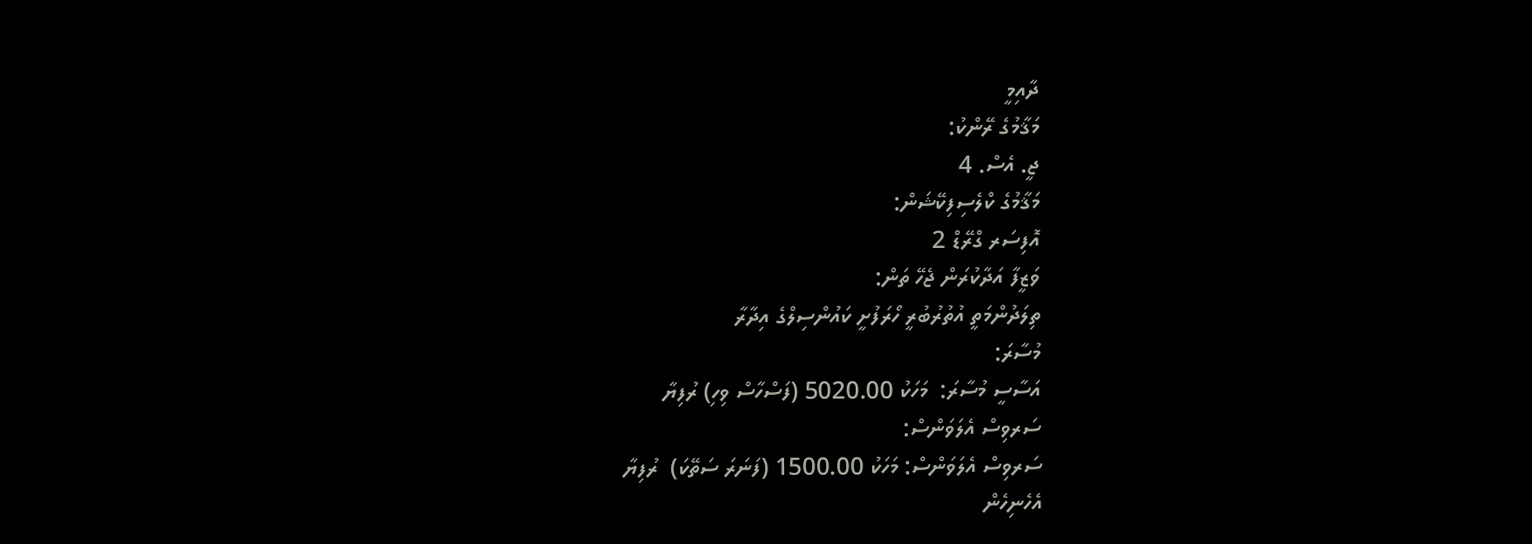ދާއިމީ
މަޤާމުގެ ރޭންކު:
ޖީ. އެސް. 4
މަޤާމުގެ ކްލެސިފިކޭޝަން:
އޮފިސަރ ގްރޭޑް 2
ވަޒީފާ އަދާކުރަން ޖެހޭ ތަން:
ތިލަދުންމަތީ އުތުރުބުރީ ހޯރަފުށީ ކައުންސިލްގެ އިދާރާ
މުސާރަ:
އަސާސީ މުސާރަ:  މަހަކު 5020.00 (ފަސްހާސް ވިހި) ރުފިޔާ
ސަރވިސް އެލަވަންސް:
ސަރވިސް އެލަވަންސް: މަހަކު 1500.00 (ފަނަރަ ސަތޭކަ)  ރުފިޔާ
އެހެނިހެން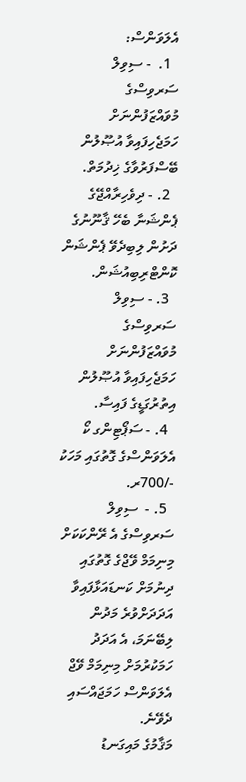އެލަވަންސް:
  1.  - ސިވިލް ސަރވިސްގެ މުވައްޒަފުންނަށް ހަމަޖެހިފައިވާ އުޞޫލުން ބޭސްފަރުވާގެ ޚިދުމަތް.
  2. - ދިވެހިރާއްޖޭގެ ޕެންޝަނާ ބެހޭ ޤާނޫނުގެ ދަށުން ލިބިދެވޭ ޕެންޝަން ކޮންޓްރިބިއުޝަން.
  3. - ސިވިލް ސަރވިސްގެ މުވައްޒަފުންނަށް ހަމަޖެހިފައިވާ އުޞޫލުން އިތުރުގަޑީގެ ފައިސާ.
  4. - ސަޕޯޓިންގ ކޯ އެލަވަންސްގެ ގޮތުގައި މަހަކު -/700ރ.
  5. -  ސިވިލް ސަރވިސްގެ އެ ރޭންކަކަށް މިނިމަމް ވޭޖްގެ ގޮތުގައި ދިނުމަށް ކަނޑައަޅާފައިވާ އަދަދަށްވުރެ މަދުން ލިބޭނަމަ، އެ އަދަދު ހަމަކުރުމަށް މިނިމަމް ވޭޖް އެލަވަންސް ހަމަޖައްސައި ދެވޭނެ.
މަޤާމުގެ މައިގަނޑު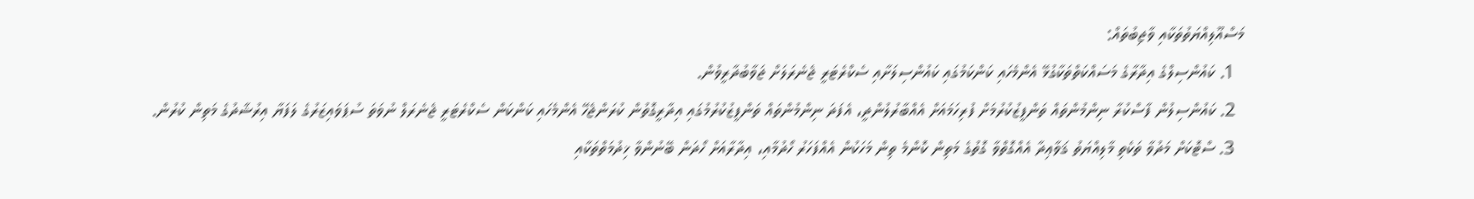މަސްއޫލިއްޔަތުތަކާއި ވާޖިބުތައް:
  1. ކައުންސިލްގެ އިދާރާގެ މަސައްކަތްތަކާގުޅޭ އެންމެހައި ކަންކަމުގައި ކައުންސިލަށާއި ސެކްރެޓަރީ ޖެނެރަލަށް ޖަވާބުދާރީވުން.
  2. ކައުންސިލުން ފާސްކުރާ ނިންމުންތައް ތަންފީޒުކުރުމަށް ފުރިހަމައަށް އެއްބާރުލުންދީ، އެފަދަ ނިންމުންތައް ތަންފީޒުކުރުމުގައި އިދާރީގޮތުން ކުރަންޖެހޭ އެންމެހައި ކަންކަން ސެކްރެޓަރީ ޖެނެރަލް ނުވަތަ ސުޕަވައިޒަރުގެ ލަފަޔާ އިރުޝާދުގެ މަތިން ކުރުން.
  3. ސްޓޮކަށް މަދުވާ ތަކެތި މާލިއްޔަތު ޤަވާޢިދާ އެއްގޮތްވާ ގޮތުގެ މަތިން ކޮންމެ ތިން މަހަކުން އެއްފަހަރު ހޯދުމާއި، އިދާރާއަށް ހޯދަން ބޭނުންވާ ޚިދުމަތްތަކާއި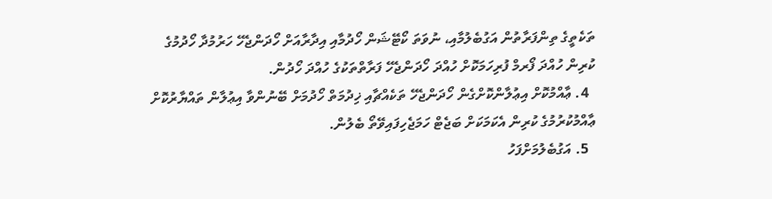ތަކެތީގެ ތިންފަރާތުން އަގުބެލުމާއި، ނުވަތަ ކޯޓޭޝަން ހޯދުމާއި އިދާރާއަށް ހޯދަންޖެހޭ ހަރުމުދާ ހޯދުމުގެ ކުރިން ހުއްދަ ފޯރމް ފުރިހަމަކޮށް ހުއްދަ ހޯދަންޖެހޭ ފަރާތްތަކުގެ ހުއްދަ ހޯދުން.
  4. ޢާއްމުކޮށް އިޢުލާންކޮށްގެން ހޯދަންޖެހޭ ތަކެއްޗާއި ޚިދުމަތް ހޯދުމަށް ބޭނުންވާ އިޢުލާން ތައްޔާރުކޮށް ޢާއްމުކުރުމުގެ ކުރިން އެކަމަކަށް ބަޖެޓް ހަމަޖެހިފައިވޭތޯ ބެލުން.
  5. އަގުބެލުމަށްފަހު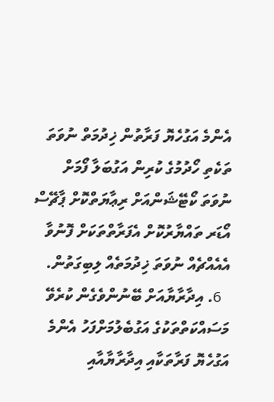އެންމެ އަގުހެޔޮ ފަރާތުން ޚިދުމަތް ނުވަތަ ތަކެތި ހޯދުމުގެ ކުރިން އަގުބަލާ ފޯމަށް ނުވަތަ ކޯޓޭޝަންއަށް ރިޢާޔަތްކޮށް ޕާޗޭސް އޯޑަރ ތައްޔާރުކޮށް އެފަރާތްތަކަށް ފޮނުވާ އެއެއްޗެއް ނުވަތަ ޚިދުމަތެއް ލިބިގަތުން.
  6. އިދާރާޔާއަށް ބޭނުންވެގެން ކުރެވޭ މަސައްކަތްތަކުގެ އަގުބެލުމަށްފަހު އެންމެ އަގުހެޔޮ ފަރާތަކާއި އިދާރާޔާއާއި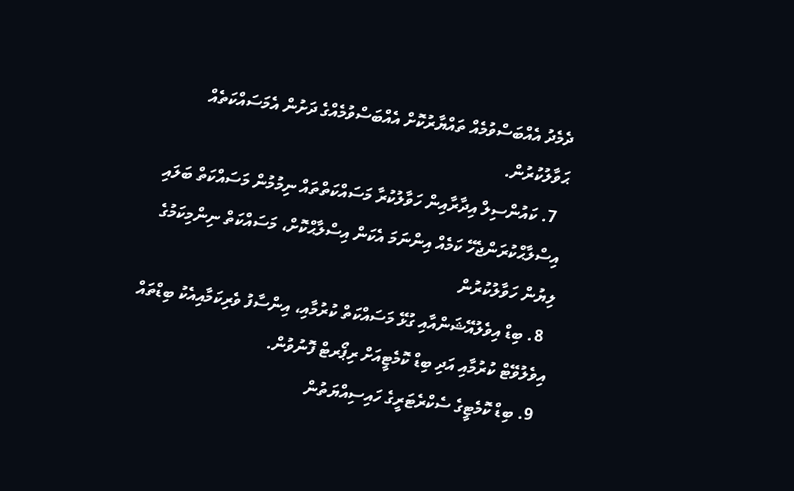ދެމެދު އެއްބަސްވުމެއް ތައްޔާރުކޮށް އެއްބަސްވުމެއްގެ ދަށުން އެމަސައްކަތެއް ޙަވާލުކުރުން.
  7. ކައުންސިލް އިދާރާއިން ހަވާލުކުރާ މަސައްކަތްތައް ނިމުމުން މަސައްކަތް ބަލައި އިސްލާޙްކުރަންޖެހޭ ކަމެއް އިންނަމަ އެކަން އިސްލާޙްކޮށް، މަސައްކަތް ނިންމިކަމުގެ ލިޔުން ހަވާލުކުރުން
  8. ބިޑް އިވެލުއޭޝަންއާއި ގުޅޭ މަސައްކަތް ކުރުމާއި، އިންސާފު ވެރިކަމާއިއެކު ބިޑްތައް އިވެލުވޭޓް ކުރުމާއި އަދި ބިޑް ކޮމެޓީއަށް ރިޕޯރޓް ފޮނުވުން.
  9. ބިޑް ކޮމެޓީގެ ސެކްރެޓަރީގެ ހައިސިއްޔަތުން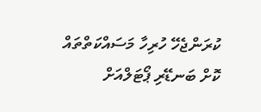ކުރަންޖެހޭ ހުރިހާ މަސައްކަތްތައް ކޮށް ބަނޑޭރި ޕޯޓަލްއަށް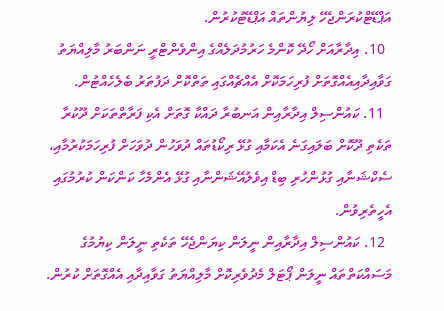އަޕްޑޭޓްކުރަންޖެހޭ ލިޔުންތައް އަޕްޑޭޓުކުރުން.
  10. އިދާރާއަށް ހޯދޭ ކޮންމެ ހަރުމުދަލެއްގެ އިންވެންޓްރީ ނަންބަރު މާލިއްޔަތު ގަވާއިދާއިއެއްގޮތަށް ފުރިހަމަކޮށް އެއްޗެއްގައި ތަތްކޮށް ދަފުތަރު ބެލެހެއްޓުން.
  11. ކައުންސިލް އިދާރާއިން އަނބުރާ ދައްކާ ގޮތަށް އެކި ފަރާތްތަކަށް ދޫކުރާ ތަކެތި ދޫކޮށް ބަލައިގަނެ އެކަމާއި ގުޅޭ ރިކޯޑުތައް ދުވަހުން ދުވަހަށް ފުރިހަމަކުރުމާއި، ސެކްޝަނާއި ގުޅުންހުރި ބިޑް އިވެލުއޭޝަންނާއި ގުޅޭ އެންމެހާ ކަންކަން ކުރުމުގައި އެހީތެރިވުން.
  12. ކައުންސިލް އިދާރާއިން ނީލަން ކިޔަންޖެހޭ ތަކެތި ނީލަން ކިޔުމުގެ މަސައްކަތްތައް ނީލަން ޕޯޓަލް މެދުވެރިކޮށް މާލިއްޔަތު ގަވާއިދާއި އެއްގޮތަށް ކުރުން.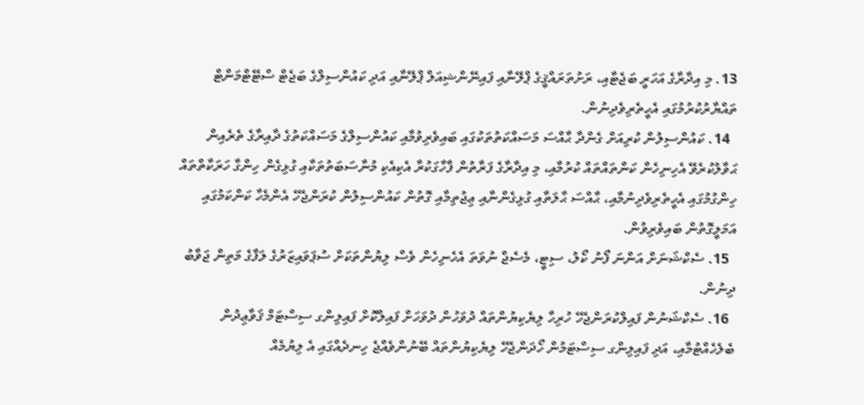13. މި އިދާރާގެ އަހަރީ ބަޖެޓާއި، ރަށުތަރައްޤީގެ ޕްލޭނާއި ފައިނޭންޝިއަލް ޕްލޭނާއި އަދި ކައުންސިލްގެ ބަޖެޓް ސްޓޭޓްމަންޓް ތައްޔާރުކުރުމުގައި އެހީތެރިވެދިނުން.
  14. ކައުންސިލުން ކުރިއަށް ގެންދާ ޙާއްސަ މަސައްކަތުތަކުގައި ބައިވެރިވުމާއި ކައުންސިލްގެ މަސައްކަތުގެ ދާއިރާގެ ތެރެއިން ޙަވާލުކުރެވޭ އެހިނިހެން ކަންތައްތައް ކުރުމާއި، މި އިދާރާގެ ފަރާތުން ފާހާގަކުރާ އެކިއެކި މުނާސަބަތުތަކާއި ގުޅިގެން ހިންގާ ހަރަކާތްތައް ހިންގުމުގައި އެހީތެރިވެދިނުމާއި، ޙާއްސަ ޙާލަތާއި ގުޅިގެންނާއި ޢިޖުތިމާއި ގޮތުން ކައުންސިލުން ކުރަންޖެހޭ އެންމެހާ ކަންކަމުގައި އަމަލީގޮތުން ބައިވެރިވުން.
  15. ސެކްޝަނަށް އަންނަ ފޯނު ކޯލު، ސިޓީ، މެސެޖް ނުވަތަ އެހެނިހެން ވެސް ލިޔުންތަކަށް ސުޕަވައިޒަރުގެ ލަފާގެ މަތިން ޖަވާބު ދިނުން.
  16. ސެކްޝަނުން ފައިލްކުރަންޖެހޭ ހުރިހާ ލިޔެކިޔުންތައް ދުވަހުން ދުވަހަށް ފައިލްކޮށް ފައިލިންގ ސިސްޓަމް ޤަވާޢިދުން ބެލެހެއްޓުމާއި، އަދި ފައިލިންގ ސިސްޓަމުން ހޯދަންޖެހޭ ލިޔެކިޔުންތައް ބޭނުންވެއްޖެ ހިނދެއްގައި އެ ލިޔުމެއް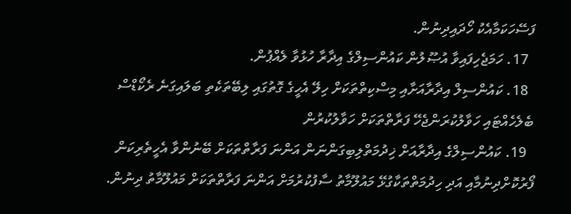ފަސޭހަކަމާއެކު ހޯދައިދިނުން.
  17. ހަމަޖެހިފައިވާ އުޞޫލުން ކައުންސިލްގެ އިދާރާ ހުޅުވާ ލެއްޕުން.
  18. ކައުންސިލް އިދާރާއަށާއި މިސްކިތްތަކަށް ހިލޭ އެހީގެ ގޮތުގައި ލިބޭތަކެތި ބަލައިގަނެ ރެކޯޑްސް ބެލެހެއްޓައި ހަވާލުކުރަންޖެހޭ ފަރާތްތަކަށް ހަވާލުކުރުން
  19. ކައުންސިލްގެ އިދާރާއަށް ޚިދުމަތްލިބިގަންނަން އަންނަ ފަރާތްތަކަށް ބޭނުންވާ އެހީތެރިކަން ފޯރުކޮށްދިނުމާއި އަދި ހިދުމަތްތަކާގުޅޭ މައުލޫމާތު ސާފުކުރުމަށް އަންނަ ފަރާތްތަކަށް މައުލޫމާތު ދިނުން.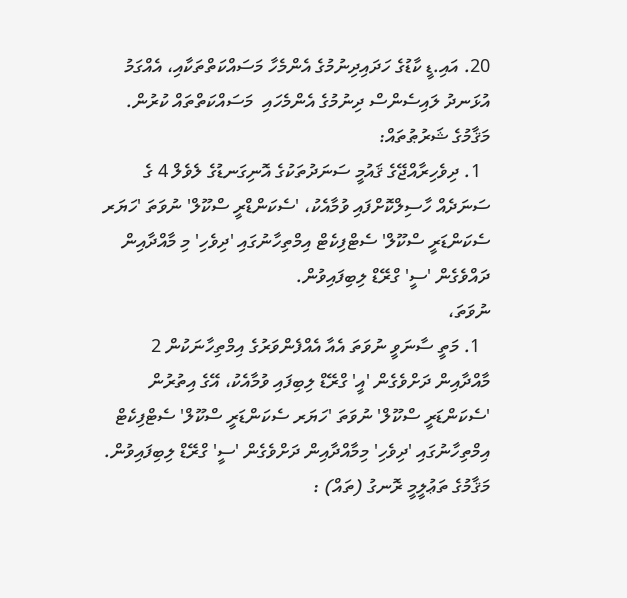20. އައި.ޑީ ކާޑުގެ ހަދައިދިނުމުގެ އެންމެހާ މަސައްކަތްތަކާއި، އެއްގަމު އުޅަނދު ލައިސެންސް ދިނުމުގެ އެންމެހައި  މަސައްކަތްތައް ކުރުން.
މަޤާމުގެ ޝަރުޠުތައް:
  1. ދިވެހިރާއްޖޭގެ ޤައުމީ ސަނަދުތަކުގެ އޮނިގަނޑުގެ ލެވެލް 4 ގެ ސަނަދެއް ހާސިލްކޮށްފައި ވުމާއެކު، 'ސެކަންޑްރީ ސްކޫލް' ނުވަތަ 'ހަޔަރ ސެކަންޑަރީ ސްކޫލް' ސެޓްފިކެޓް އިމްތިހާނުގައި 'ދިވެހި' މި މާއްދާއިން ދައްވެގެން 'ސީ' ގްރޭޑް ލިބިފައިވުން.
ނުވަތަ،
  1. މަތީ ސާނަވީ ނުވަތަ އެއާ އެއްފެންވަރުގެ އިމްތިހާނަކުން 2 މާއްދާއިން ދަށްވެގެން 'އީ' ގްރޭޑް ލިބިފައި ވުމާއެކު، އޭގެ އިތުރުން 'ސެކަންޑަރީ ސްކޫލް' ނުވަތަ 'ހަޔަރ ސެކަންޑަރީ ސްކޫލް' ސެޓްފިކެޓް އިމްތިހާނުގައި 'ދިވެހި' މިމާއްދާއިން ދަށްވެގެން 'ސީ' ގްރޭޑް ލިބިފައިވުން.
މަޤާމުގެ ތަޢުލީމީ ރޮނގު (ތައް) :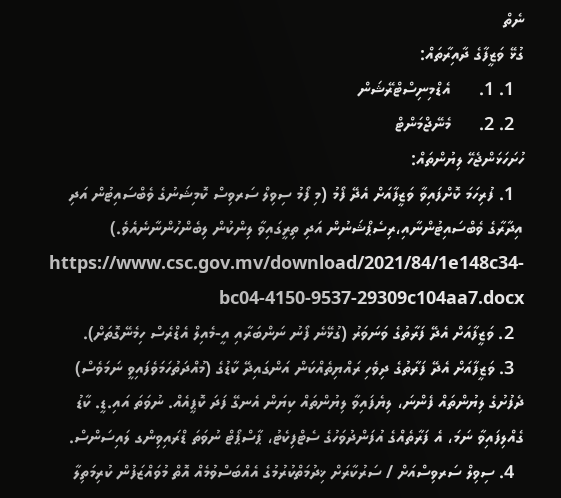ނެތް
ގުޅޭ ވަޒީފާގެ ދާއިރާތައް:
  1. 1.      އެޑްމިނިސްޓްރޭޝަން
  2. 2.      މެނޭޖްމަންޓް
ހުށަހަޅަންޖެހޭ ލިޔުންތައް:
  1. ފުރިހަމަ ކޮށްފައިވާ ވަޒީފާއަށް އެދޭ ފޯމު (މި ފޯމު ސިވިލް ސަރވިސް ކޮމިޝަނުގެ ވެބްސައިޓުން އަދި އިދާރާގެ ވެބްސައިޓުންނާއި،ރިސެޕްޝަނުން އަދި ތިރީގައިވާ ލިންކުން ލިބެންހުންނާނެއެވެ.)  https://www.csc.gov.mv/download/2021/84/1e148c34-bc04-4150-9537-29309c104aa7.docx
  2. ވަޒީފާއަށް އެދޭ ފަރާތުގެ ވަނަވަރު (ގުޅޭނެ ފޯނު ނަންބަރާއި އީ-މެއިލް އެޑްރެސް ހިމެނޭގޮތަށް).
  3. ވަޒީފާއަށް އެދޭ ފަރާތުގެ ދިވެހި ރައްޔިތެއްކަން އަންގައިދޭ ކާޑުގެ (މުއްދަތުހަމަވެފައިވީ ނަމަވެސް) ދެފުށުގެ ލިޔުންތައް ފެންނަ، ލިޔެފައިވާ ލިޔުންތައް ކިޔަން އެނގޭ ފަދަ ކޮޕީއެއް. ނުވަތަ އައި.ޑީ. ކާޑު ގެއްލިފައިވާ ނަމަ، އެ ފަރާތެއްގެ އުފަންދުވަހުގެ ސެޓްފިކެޓު، ޕާސްޕޯޓް ނުވަތަ ޑްރައިވިންގ ލައިސަންސް.
  4. ސިވިލް ސަރވިސްއަށް / ސަރުކާރަށް ޚިދުމަތްކުރުމުގެ އެއްބަސްވުމެއް އޮތް މުވައްޒަފުން ކުރިމަތިލާ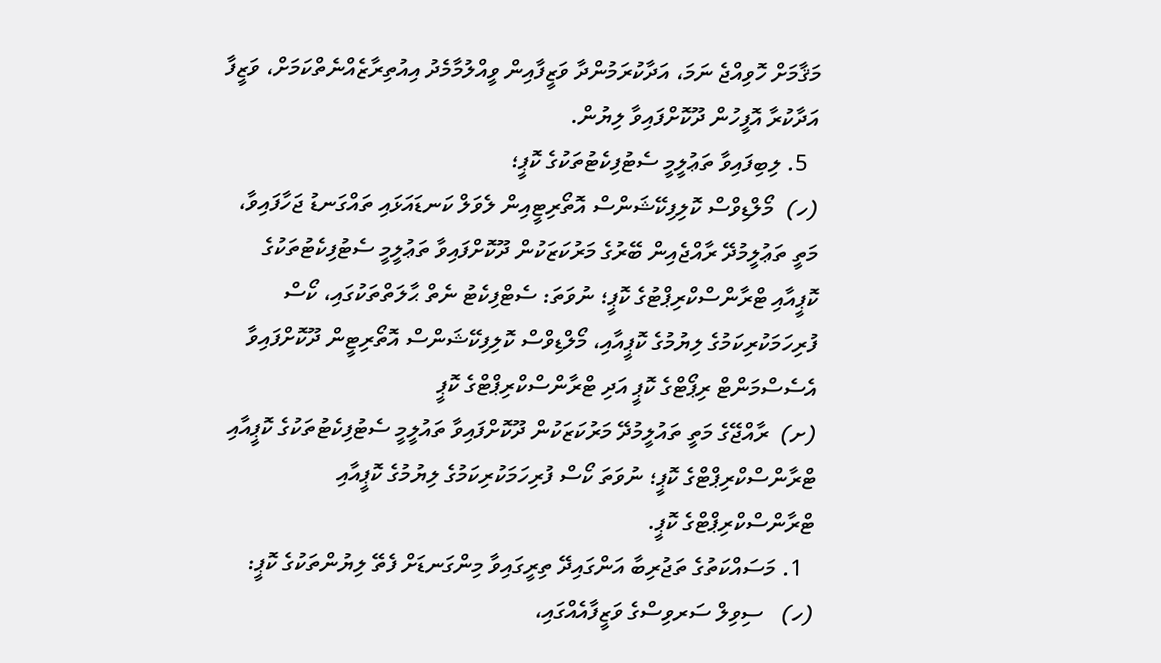މަޤާމަށް ހޮވިއްޖެ ނަމަ، އަދާކުރަމުންދާ ވަޒީފާއިން ވީއްލުމާމެދު އިއުތިރާޒެއްނެތްކަމަށް، ވަޒީފާ އަދާކުރާ އޮފީހުން ދޫކޮށްފައިވާ ލިޔުން.
  5. ލިބިފައިވާ ތަޢުލީމީ ސެޓުފިކެޓުތަކުގެ ކޮޕީ؛
(ހ)  މޯލްޑިވްސް ކޮލިފިކޭޝަންސް އޮތޯރިޓީއިން ލެވަލް ކަނޑައަޅައި ތައްގަނޑު ޖަހާފައިވާ، މަތީ ތަޢުލީމުދޭ ރާއްޖެއިން ބޭރުގެ މަރުކަޒަކުން ދޫކޮށްފައިވާ ތަޢުލީމީ ސެޓުފިކެޓުތަކުގެ ކޮޕީއާއި ޓްރާންސްކްރިޕްޓުގެ ކޮޕީ؛ ނުވަތަ: ސެޓްފިކެޓު ނެތް ޙާލަތްތަކުގައި، ކޯސް ފުރިހަމަކުރިކަމުގެ ލިޔުމުގެ ކޮޕީއާއި، މޯލްޑިވްސް ކޮލިފިކޭޝަންސް އޮތޯރިޓީން ދޫކޮށްފައިވާ އެސެސްމަންޓް ރިޕޯޓްގެ ކޮޕީ އަދި ޓްރާންސްކްރިޕްޓްގެ ކޮޕީ
(ށ)  ރާއްޖޭގެ މަތީ ތައުލީމުދޭ މަރުކަޒަކުން ދޫކޮށްފައިވާ ތައުލީމީ ސެޓުފިކެޓުތަކުގެ ކޮޕީއާއި ޓްރާންސްކްރިޕްޓްގެ ކޮޕީ؛ ނުވަތަ ކޯސް ފުރިހަމަކުރިކަމުގެ ލިޔުމުގެ ކޮޕީއާއި ޓްރާންސްކްރިޕްޓްގެ ކޮޕީ.
  1. މަސައްކަތުގެ ތަޖުރިބާ އަންގައިދޭ ތިރީގައިވާ މިންގަނޑަށް ފެތޭ ލިޔުންތަކުގެ ކޮޕީ:
(ހ)   ސިވިލް ސަރވިސްގެ ވަޒީފާއެއްގައި،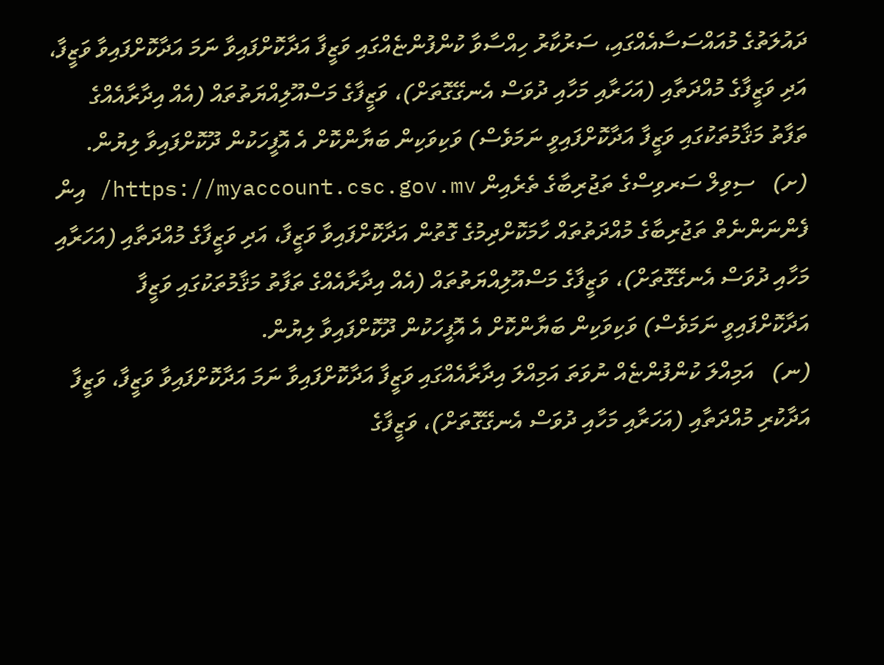ދައުލަތުގެ މުއައްސަސާއެއްގައި، ސަރުކާރު ހިއްސާވާ ކުންފުންޏެއްގައި ވަޒީފާ އަދާކޮށްފައިވާ ނަމަ އަދާކޮށްފައިވާ ވަޒީފާ، އަދި ވަޒީފާގެ މުއްދަތާއި (އަހަރާއި މަހާއި ދުވަސް އެނގޭގޮތަށް)، ވަޒީފާގެ މަސްއޫލިއްޔަތުތައް (އެއް އިދާރާއެއްގެ ތަފާތު މަޤާމުތަކުގައި ވަޒީފާ އަދާކޮށްފައިވީ ނަމަވެސް) ވަކިވަކިން ބަޔާންކޮށް އެ އޮފީހަކުން ދޫކޮށްފައިވާ ލިޔުން.
(ށ)   ސިވިލް ސަރވިސްގެ ތަޖުރިބާގެ ތެރެއިން https://myaccount.csc.gov.mv/ އިން ފެންނަންނެތް ތަޖުރިބާގެ މުއްދަތުތައް ހާމަކޮށްދިމުގެ ގޮތުން އަދާކޮށްފައިވާ ވަޒީފާ، އަދި ވަޒީފާގެ މުއްދަތާއި (އަހަރާއި މަހާއި ދުވަސް އެނގޭގޮތަށް)، ވަޒީފާގެ މަސްއޫލިއްޔަތުތައް (އެއް އިދާރާއެއްގެ ތަފާތު މަޤާމުތަކުގައި ވަޒީފާ އަދާކޮށްފައިވީ ނަމަވެސް) ވަކިވަކިން ބަޔާންކޮށް އެ އޮފީހަކުން ދޫކޮށްފައިވާ ލިޔުން.
(ނ)   އަމިއްލަ ކުންފުންޏެއް ނުވަތަ އަމިއްލަ އިދާރާއެއްގައި ވަޒީފާ އަދާކޮށްފައިވާ ނަމަ އަދާކޮށްފައިވާ ވަޒީފާ، ވަޒީފާ އަދާކުރި މުއްދަތާއި (އަހަރާއި މަހާއި ދުވަސް އެނގޭގޮތަށް)، ވަޒީފާގެ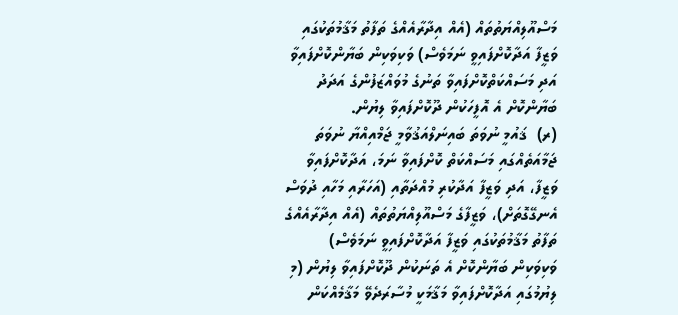މަސްއޫލިއްޔަތުތައް (އެއް އިދާރާއެއްގެ ތަފާތު މަޤާމުތަކުގައި ވަޒީފާ އަދާކޮށްފައިވީ ނަމަވެސް) ވަކިވަކިން ބަޔާންކޮށްފައިވާ އަދި މަސައްކަތްކޮށްފައިވާ ތަނުގެ މުވައްޒަފުންގެ އަދަދު ބަޔާންކޮށް އެ އޮފީހަކުން ދޫކޮށްފައިވާ ލިޔުން.
(ރ)  ޤައުމީ ނުވަތަ ބައިނަލްއަޤުވާމީ ޖަމްއިއްޔާ ނުވަތަ ޖަމާއަތެއްގައި މަސައްކަތް ކޮށްފައިވާ ނަމަ، އަދާކޮށްފައިވާ ވަޒީފާ، އަދި ވަޒީފާ އަދާކުރި މުއްދަތާއި (އަހަރާއި މަހާއި ދުވަސް އެނގޭގޮތަށް)، ވަޒީފާގެ މަސްއޫލިއްޔަތުތައް (އެއް އިދާރާއެއްގެ ތަފާތު މަޤާމުތަކުގައި ވަޒީފާ އަދާކޮށްފައިވީ ނަމަވެސް) ވަކިވަކިން ބަޔާންކޮށް އެ ތަނަކުން ދޫކޮށްފައިވާ ލިޔުން (މި ލިޔުމުގައި އަދާކޮށްފައިވާ މަޤާމަކީ މުސާރަދެވޭ މަޤާމެއްކަން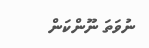ނުވަތަ ނޫންކަން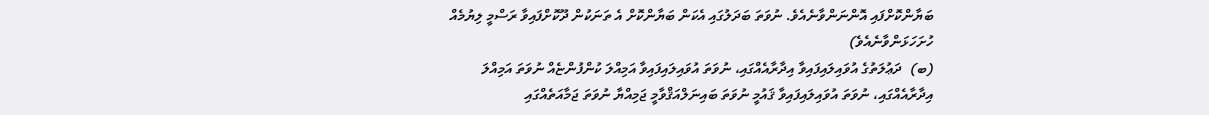ބަޔާންކޮށްފައި އޮންނަންވާނެއެވެ. ނުވަތަ ބަދަލުގައި އެކަން ބަޔާންކޮށް އެ ތަނަކުން ދޫކޮށްފައިވާ ރަސްމީ ލިޔުމެއް ހުށަހަޅަންވާނެއެވެ)
(ބ)  ދަޢުލަތުގެ އުވައިލައިފައިވާ އިދާރާއެއްގައި، ނުވަތަ އުވައިލައިފައިވާ އަމިއްލަ ކުންފުންޏެއް ނުވަތަ އަމިއްލަ އިދާރާއެއްގައި، ނުވަތަ އުވައިލައިފައިވާ ޤައުމީ ނުވަތަ ބައިނަލްއަޤްވާމީ ޖަމިއްޔާ ނުވަތަ ޖަމާއަތެއްގައި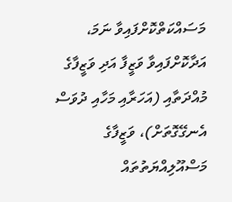މަސައްކަތްކޮށްފައިވާ ނަމަ، އަދާކޮށްފައިވާ ވަޒީފާ އަދި ވަޒީފާގެ މުއްދަތާއި (އަހަރާއި މަހާއި ދުވަސް އެނގޭގޮތަށް)، ވަޒީފާގެ މަސްއޫލިއްޔަތުތައް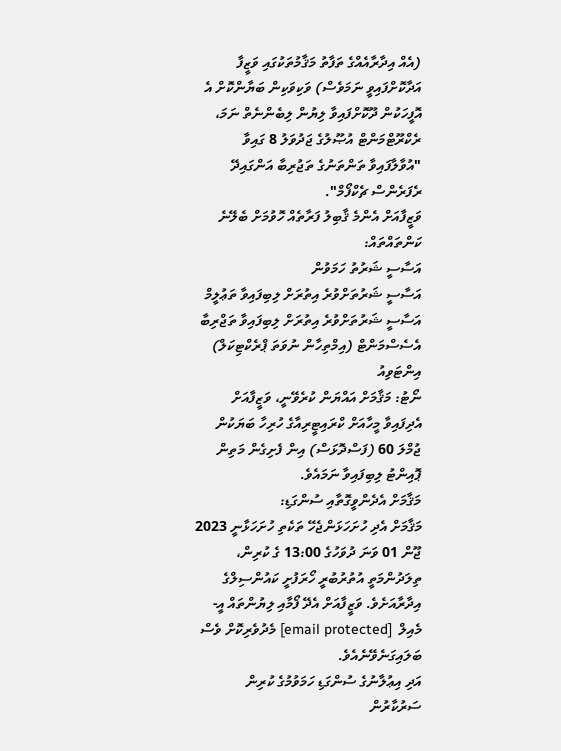(އެއް އިދާރާއެއްގެ ތަފާތު މަޤާމުތަކުގައި ވަޒީފާ އަދާކޮށްފައިވީ ނަމަވެސް) ވަކިވަކިން ބަޔާންކޮށް އެ އޮފީހަކުން ދޫކޮށްފައިވާ ލިޔުން ލިބެންނެތް ނަމަ، ރެކްރޫޓްމަންޓް އުޞޫލުގެ ޖަދުވަލު 8 ގައިވާ "އުވާލާފައިވާ ތަންތަނުގެ ތަޖުރިބާ އަންގައިދޭ ރެފަރެންސް ޗެކްފޯމް".
ވަޒީފާއަށް އެންމެ ޤާބިލު ފަރާތެއް ހޮވުމަށް ބެލޭނެ ކަންތައްތައް:
އަސާސީ ޝަރުތު ހަމަވުން
އަސާސީ ޝަރުތަށްވުރެ އިތުރަށް ލިބިފައިވާ ތަޢުލީމް
އަސާސީ ޝަރުތަށްވުރެ އިތުރަށް ލިބިފައިވާ ތަޖްރިބާ
އެސެސްމަންޓް (އިމްތިހާން ނުވަތަ ޕްރެކްޓިކަލް)
އިންޓަވިއު
ނޯޓު: މަޤާމަށް އައްޔަން ކުރެވޭނީ، ވަޒީފާއަށް އެދިފައިވާ މީހާއަށް ކްރައިޓީރިއާގެ ހުރިހާ ބަޔަކުން ޖުމްލަ 60 (ފަސްދޮޅަސް) އިން ފެށިގެން މަތިން ޕޮއިންޓު ލިބިފައިވާ ނަމައެވެ.
މަޤާމަށް އެދެންވީގޮތާއި ސުންގަޑި:
މަޤާމަށް އެދި ހުށަހަޅަންޖެހޭ ތަކެތި ހުށަހަޅާނީ 2023 ޖޫން 01 ވަނަ ދުވަހުގެ 13:00 ގެ ކުރިން، ތިލަދުންމަތީ އުތުރުބުރީ ހޯރަފުށީ ކައުންސިލްގެ އިދާރާއަށެވެ. ވަޒީފާއަށް އެދޭ ފޯމާއި ލިޔުންތައް އީ-މެއިލް  [email protected] މެދުވެރިކޮށް ވެސް ބަލައިގަނެވޭނެއެވެ.
އަދި އިޢުލާނުގެ ސުންގަޑި ހަމަވުމުގެ ކުރިން ސަރުކާރުން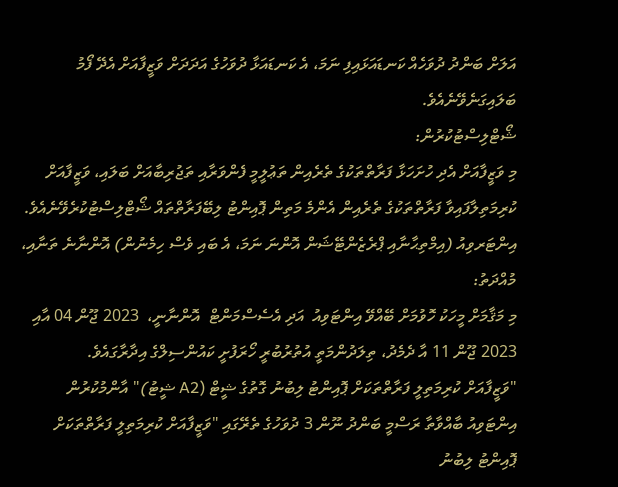އަލަށް ބަންދު ދުވަހެއް ކަނޑައަޅައިފި ނަމަ، އެ ކަނޑައަޅާ ދުވަހުގެ އަދަދަށް ވަޒީފާއަށް އެދޭ ފޯމު ބަލައިގަނެވޭނެއެވެ.
ޝޯޓްލިސްޓުކުރުން:
މި ވަޒީފާއަށް އެދި ހުށަހަޅާ ފަރާތްތަކުގެ ތެރެއިން ތަޢުލީމީ ފެންވަރާއި ތަޖުރިބާއަށް ބަލައި، ވަޒީފާއަށް ކުރިމަތިލާފައިވާ ފަރާތްތަކުގެ ތެރެއިން އެންމެ މަތިން ޕޮއިންޓު ލިބޭފަރާތްތައް ޝޯޓްލިސްޓުކުރެވޭނެއެވެ.
އިންޓަރވިއު (އިމްތިޙާނާއި ޕްރެޒެންޓޭޝަން އޮންނަ ނަމަ، އެ ބައި ވެސް ހިމެނުން) އޮންނާނެ ތަނާއި، މުއްދަތު:
މި މަޤާމަށް މީހަކު ހޮވުމަށް ބޭއްވޭ އިންޓަވިއު  އަދި އެސެސްމަންޓް  އޮންނާނީ،  2023 ޖޫން 04 އާއި 2023 ޖޫން 11 އާ ދެމެދު، ތިލަދުންމަތީ އުތުރުބުރީ ހޯރަފުށީ ކައުންސިލްގެ އިދާރާގައެވެ.
"ވަޒީފާއަށް ކުރިމަތިލީ ފަރާތްތަކަށް ޕޮއިންޓު ލިބުނު ގޮތުގެ ޝީޓް (A2 ޝީޓު)" އާންމުކުރުން
އިންޓަވިއު ބާއްވާތާ ރަސްމީ ބަންދު ނޫން 3 ދުވަހުގެ ތެރޭގައި "ވަޒީފާއަށް ކުރިމަތިލީ ފަރާތްތަކަށް ޕޮއިންޓު ލިބުނު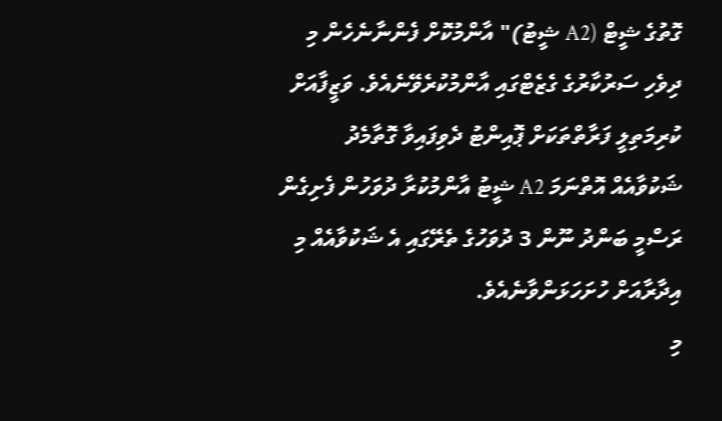ގޮތުގެ ޝީޓް (A2 ޝީޓު)" އާންމުކޮށް ފެންނާނެހެން މި ދިވެހި ސަރުކާރުގެ ގެޒެޓްގައި އާންމުކުރެވޭނެއެވެ. ވަޒީފާއަށް ކުރިމަތިލީ ފަރާތްތަކަށް ޕޮއިންޓު ދެވިފައިވާ ގޮތާމެދު ޝަކުވާއެއް އޮތްނަމަ A2 ޝީޓު އާންމުކުރާ ދުވަހުން ފެށިގެން ރަސްމީ ބަންދު ނޫން 3 ދުވަހުގެ ތެރޭގައި އެ ޝަކުވާއެއް މި އިދާރާއަށް ހުށަހަޅަންވާނެއެވެ.
މި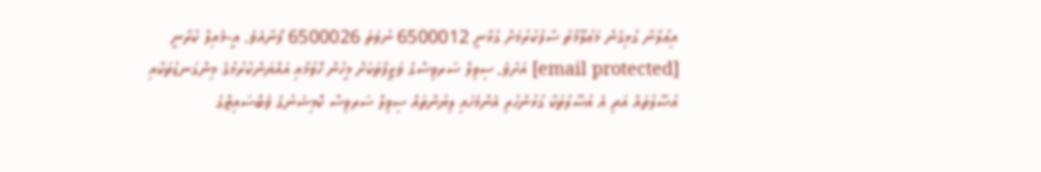އިޢުލާނާ ގުޅިގެން މަޢުލޫމާތު ސާފުކުރުމަށް ގުޅާނީ 6500012 ނުވަތަ 6500026 ފޯނާއެވެ. އީ-މެއިލް ކުރާނީ [email protected] އަށެވެ. ސިވިލް ސަރވިސްގެ ވަޒީފާތަކަށް މީހުން ހޮވުމާއި އައްޔަންކުރުމުގެ މިންގަނޑުތަކާއި އުޞޫލުތައް އަދި އެ އުޞޫލުތަކާ ގުޅުންހުރި އެންމެހައި ލިޔުންތައް ސިވިލް ސަރވިސް ކޮމިޝަނުގެ ވެބްސައިޓްގެ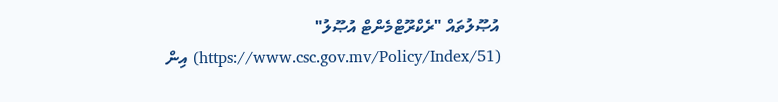އުޞޫލުތައް "ރެކްރޫޓްމެންޓް އުޞޫލު" (https://www.csc.gov.mv/Policy/Index/51) އިން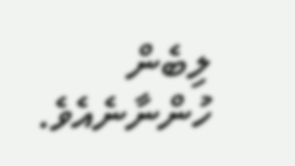ލިބެން ހުންނާނެއެވެ.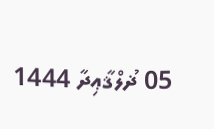05 ޛުލްޤާޢިދާ 1444